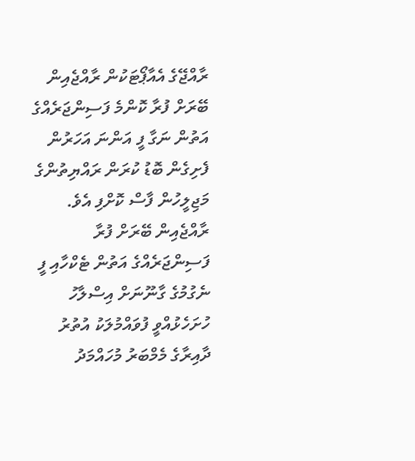ރާއްޖޭގެ އެއާޕޯޓަކުން ރާއްޖެއިން ބޭރަށް ފުރާ ކޮންމެ ފަސިންޖަރެއްގެ އަތުން ނަގާ ފީ އަންނަ އަހަރުން ފެށިގެން ބޮޑު ކުރަން ރައްޔިތުންގެ މަޖިލީހުން ފާސް ކޮށްފި އެވެ.
ރާއްޖެއިން ބޭރަށް ފުރާ ފަސިންޖަރެއްގެ އަތުން ޓެކްހާއި ފީ ނެގުމުގެ ގާނޫނަށް އިސްލާހު ހުށަހެޅުއްވީ ފުވައްމުލަކު އުތުރު ދާއިރާގެ މެމްބަރު މުހައްމަދު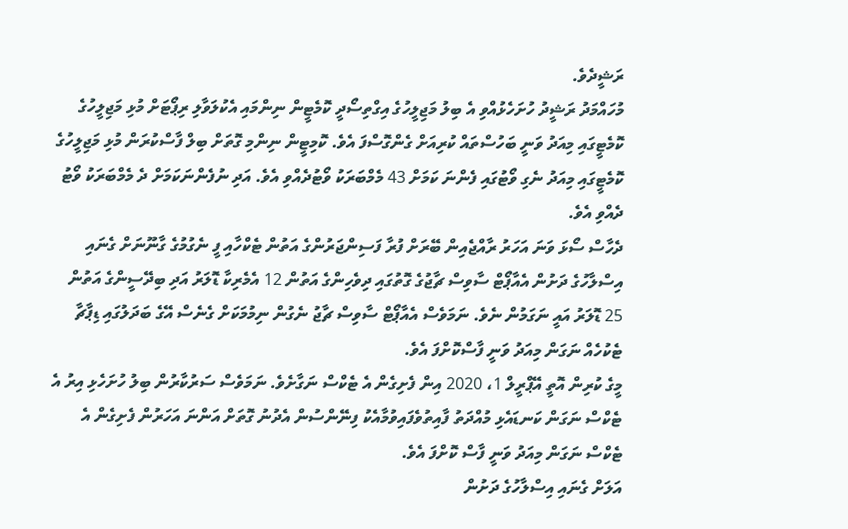ރަޝީދެވެ.
މުހައްމަދު ރަޝީދު ހުށަހެޅުއްވި އެ ބިލު މަޖިލީހުގެ އިގްތިސޯދީ ކޮމެޓީން ނިންމައި އެކުލަވާލި ރިޕޯޓަށް މުޅި މަޖިލީހުގެ ކޮމެޓީގައި މިއަދު ވަނީ ބަހުސްތައް ކުރިއަށް ގެންގޮސްފަ އެވެ. ކޮމިޓީން ނިންމި ގޮތަށް ބިލް ފާސްކުރަން މުޅި މަޖިލީހުގެ ކޮމެޓީގައި މިއަދު ނެގި ވޯޓުގައި ފެންނަ ކަމަށް 43 މެމްބަރަކު ވޯޓުދެއްވި އެވެ. އަދި ނުފެންނަކަމަށް ދެ މެމްބަރަކު ވޯޓު ދެއްވި އެވެ.
ދެހާސް ސޯޅަ ވަނަ އަހަރު ރާއްޖެއިން ބޭރަށް ފުރާ ފަސިންޖަރުންގެ އަތުން ޓެކްހާއި ފީ ނެގުމުގެ ގާނޫނަށް ގެނައި އިސްލާހުގެ ދަށުން އެއާޕޯޓް ސާވިސް ޗާޖުގެ ގޮތުގައި ދިވެހިންގެ އަތުން 12 އެމެރިކާ ޑޮލަރު އަދި ބިދޭސީންގެ އަތުން 25 ޑޮލަރު އައީ ނަގަމުން ނެވެ. ނަމަވެސް އެއާޕޯޓް ސާވިސް ޗާޖު ނެގުން ނިމުމަކަށް ގެނެސް އޭގެ ބަދަލުގައި ޑިޕާޗާ ޓެކުހެއް ނަގަން މިއަދު ވަނީ ފާސްކޮށްފަ އެވެ.
މީގެ ކުރިން އޮތީ އޭޕްރީލް 1، 2020 އިން ފެށިގެން އެ ޓެކްސް ނަގާށެވެ. ނަމަވެސް ސަރުކާރުން ބިލު ހުށަހެޅި އިރު އެ ޓެކްސް ނަގަން ކަނޑައެޅި މުއްދަތު ފާއިތުވެފައިވުމާއެކު ފިނޭންސުން އެދުނު ގޮތަށް އަންނަ އަހަރުން ފެށިގެން އެ ޓެކްސް ނަގަން މިއަދު ވަނީ ފާސް ކޮށްފަ އެވެ.
އަލަށް ގެނައި އިސްލާހުގެ ދަށުން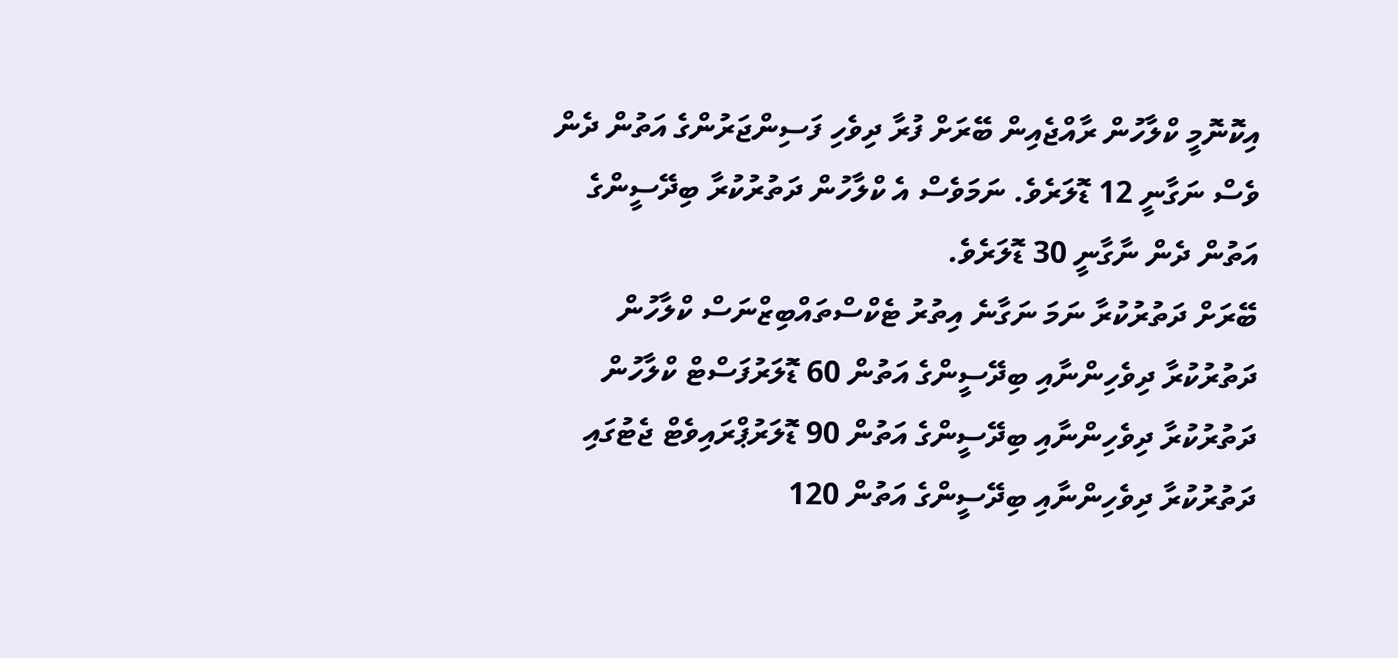އިކޮނޮމީ ކްލާހުން ރާއްޖެއިން ބޭރަށް ފުރާ ދިވެހި ފަސިންޖަރުންގެ އަތުން ދެން ވެސް ނަގާނީ 12 ޑޮލަރެވެ. ނަމަވެސް އެ ކްލާހުން ދަތުރުކުރާ ބިދޭސީންގެ އަތުން ދެން ނާގާނީ 30 ޑޮލަރެވެ.
ބޭރަށް ދަތުރުކުރާ ނަމަ ނަގާނެ އިތުރު ޓެކްސްތައްބިޒްނަސް ކްލާހުން ދަތުރުކުރާ ދިވެހިންނާއި ބިދޭސީންގެ އަތުން 60 ޑޮލަރުފަސްޓް ކްލާހުން ދަތުރުކުރާ ދިވެހިންނާއި ބިދޭސީންގެ އަތުން 90 ޑޮލަރުޕްރައިވެޓް ޖެޓުގައި ދަތުރުކުރާ ދިވެހިންނާއި ބިދޭސީންގެ އަތުން 120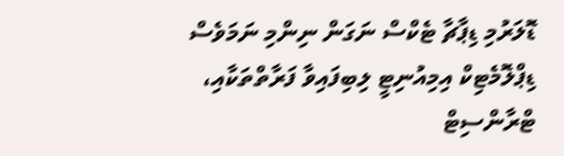ޑޮލަރުމި ޑިޕާޗާ ޓެކްސް ނަގަން ނިންމި ނަމަވެސް ޑިޕްލޮމެޓިކް އިމިއުނިޓީ ލިބިފައިވާ ފަރާތްތަކާއި، ޓްރާންސިޓް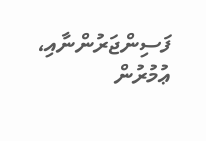ފަސިންޖަރުންނާއި، ޢުމުރުން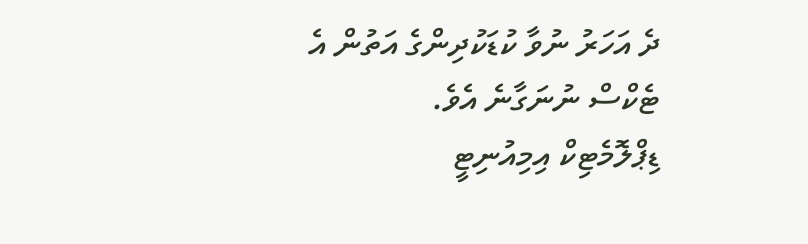ދެ އަހަރު ނުވާ ކުޑަކުދިންގެ އަތުން އެ ޓެކްސް ނުނަގާނެ އެވެ.
ޑިޕްލޮމެޓިކް އިމިއުނިޓީ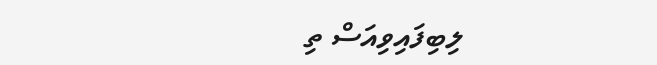ލިބިފައިވިއަސް ތި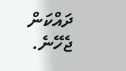ދައްކަން ޖެހޭނެ.